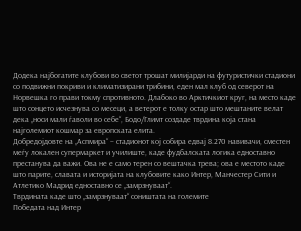Додека најбогатите клубови во светот трошат милијарди на футуристички стадиони со подвижни покриви и климатизирани трибини, еден мал клуб од северот на Норвешка го прави токму спротивното. Длабоко во Арктичкиот круг, на место каде што сонцето исчезнува со месеци, а ветерот е толку остар што мештаните велат дека „носи мали ѓаволи во себе“, Бодо/Глимт создаде тврдина која стана најголемиот кошмар за европската елита.
Добредојдовте на „Аспмира“ – стадионот кој собира едвај 8.270 навивачи, сместен меѓу локален супермаркет и училиште, каде фудбалската логика едноставно престанува да важи. Ова не е само терен со вештачка трева; ова е местото каде што парите, славата и историјата на клубовите како Интер, Манчестер Сити и Атлетико Мадрид едноставно се „замрзнуваат“.
Тврдината каде што „замрзнуваат“ соништата на големите
Победата над Интер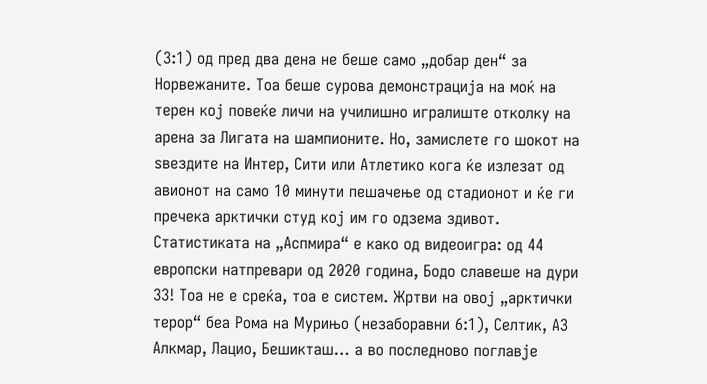(3:1) од пред два дена не беше само „добар ден“ за Норвежаните. Тоа беше сурова демонстрација на моќ на терен кој повеќе личи на училишно игралиште отколку на арена за Лигата на шампионите. Но, замислете го шокот на ѕвездите на Интер, Сити или Атлетико кога ќе излезат од авионот на само 10 минути пешачење од стадионот и ќе ги пречека арктички студ кој им го одзема здивот.
Статистиката на „Аспмира“ е како од видеоигра: од 44 европски натпревари од 2020 година, Бодо славеше на дури 33! Тоа не е среќа, тоа е систем. Жртви на овој „арктички терор“ беа Рома на Мурињо (незаборавни 6:1), Селтик, АЗ Алкмар, Лацио, Бешикташ… а во последново поглавје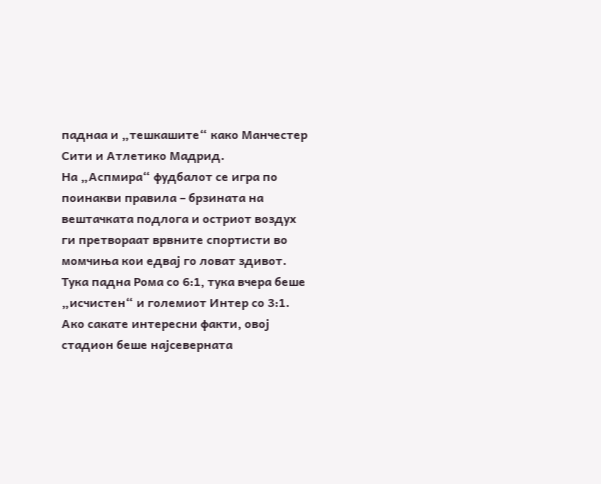паднаа и „тешкашите“ како Манчестер Сити и Атлетико Мадрид.
На „Аспмира“ фудбалот се игра по поинакви правила – брзината на вештачката подлога и остриот воздух ги претвораат врвните спортисти во момчиња кои едвај го ловат здивот. Тука падна Рома со 6:1, тука вчера беше „исчистен“ и големиот Интер со 3:1.
Ако сакате интересни факти, овој стадион беше најсеверната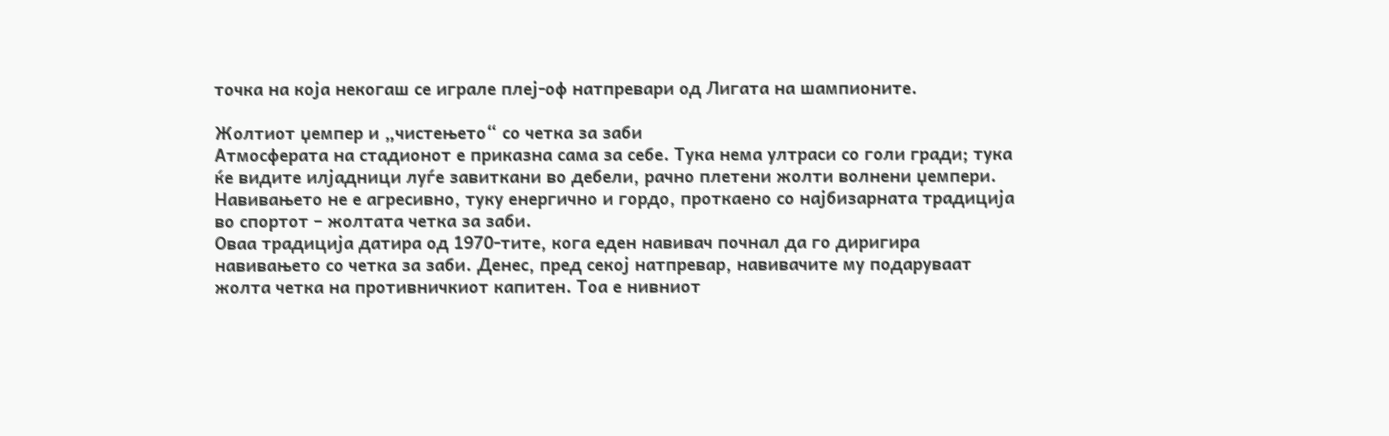точка на која некогаш се играле плеј-оф натпревари од Лигата на шампионите.

Жолтиот џемпер и „чистењето“ со четка за заби
Атмосферата на стадионот е приказна сама за себе. Тука нема ултраси со голи гради; тука ќе видите илјадници луѓе завиткани во дебели, рачно плетени жолти волнени џемпери. Навивањето не е агресивно, туку енергично и гордо, проткаено со најбизарната традиција во спортот – жолтата четка за заби.
Оваа традиција датира од 1970-тите, кога еден навивач почнал да го диригира навивањето со четка за заби. Денес, пред секој натпревар, навивачите му подаруваат жолта четка на противничкиот капитен. Тоа е нивниот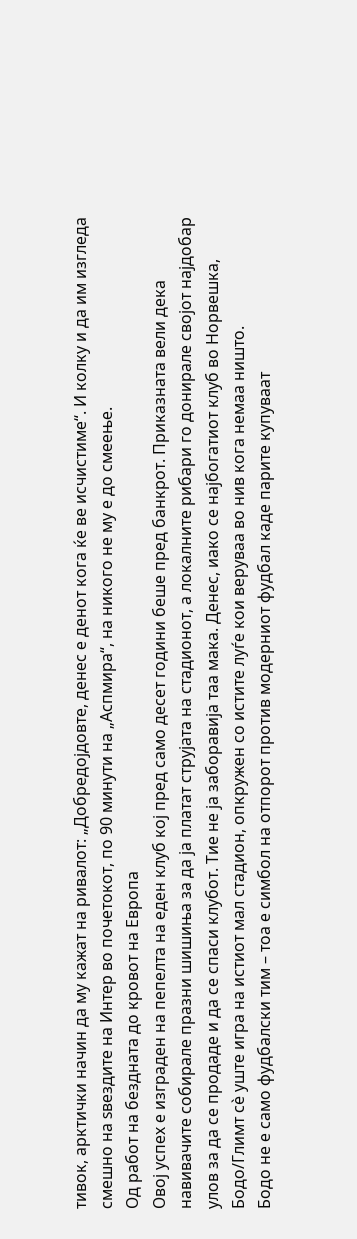тивок, арктички начин да му кажат на ривалот: „Добредојдовте, денес е денот кога ќе ве исчистиме“. И колку и да им изгледа смешно на ѕвездите на Интер во почетокот, по 90 минути на „Аспмира“, на никого не му е до смеење.
Од работ на бездната до кровот на Европа
Овој успех е изграден на пепелта на еден клуб кој пред само десет години беше пред банкрот. Приказната вели дека навивачите собирале празни шишиња за да ја платат струјата на стадионот, а локалните рибари го донирале својот најдобар улов за да се продаде и да се спаси клубот. Тие не ја заборавија таа мака. Денес, иако се најбогатиот клуб во Норвешка, Бодо/Глимт сè уште игра на истиот мал стадион, опкружен со истите луѓе кои веруваа во нив кога немаа ништо.
Бодо не е само фудбалски тим – тоа е симбол на отпорот против модерниот фудбал каде парите купуваат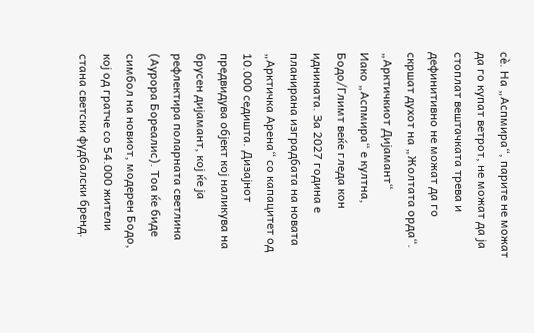сè. На „Аспмира“, парите не можат да го купат ветрот, не можат да ја стоплат вештачката трева и дефинитивно не можат да го скршат духот на „Жолтата орда“.
„Арктичкиот Дијамант“
Иако „Аспмира“ е култна, Бодо/Глимт веќе гледа кон иднината. За 2027 година е планирана изградбата на новата „Арктичка Арена“ со капацитет од 10.000 седишта. Дизајнот предвидува објект кој наликува на брусен дијамант, кој ќе ја рефлектира поларната светлина (Аурора Бореалис). Тоа ќе биде симбол на новиот, модерен Бодо, кој од гратче со 54.000 жители стана светски фудбалски бренд.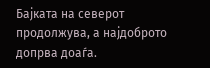Бајката на северот продолжува, а најдоброто допрва доаѓа.